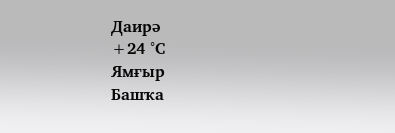Даирә
+24 °С
Ямғыр
Башҡа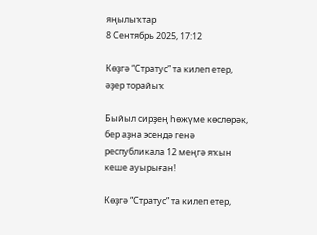яңылыҡтар
8 Сентябрь 2025, 17:12

Көҙгә “Стратус” та килеп етер, әҙер торайыҡ

Быйыл сирҙең һөжүме көслөрәк, бер аҙна эсендә генә республикала 12 меңгә яҡын кеше ауырыған!

Көҙгә “Стратус” та килеп етер,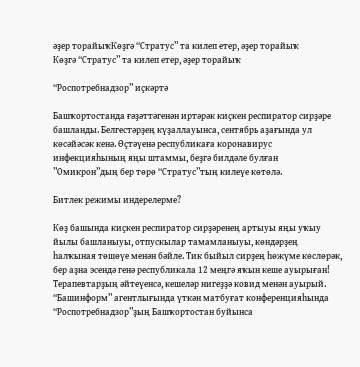әҙер торайыҡКөҙгә “Стратус” та килеп етер, әҙер торайыҡ
Көҙгә “Стратус” та килеп етер, әҙер торайыҡ

“Роспотребнадзор” иҫкәртә

Башҡортостанда ғәҙәттәгенән иртәрәк киҫкен респиратор сирҙәре башланды. Белгестәрҙең күҙаллауынса, сентябрь аҙағында ул көсәйәсәк кенә. Өҫтәүенә республикаға коронавирус инфекцияһының яңы штаммы, беҙгә билдәле булған ”Омикрон”дың бер төрө “Стратус”тың килеүе көтөлә.

Битлек режимы индерелерме?

Көҙ башында киҫкен респиратор сирҙәренең артыуы яңы уҡыу йылы башланыуы, отпускылар тамамланыуы, көндәрҙең һалҡыная төшөүе менән бәйле. Тик быйыл сирҙең һөжүме көслөрәк, бер аҙна эсендә генә республикала 12 меңгә яҡын кеше ауырыған! Терапевтарҙың әйтеүенсә, кешеләр нигеҙҙә ковид менән ауырый. “Башинформ” агентлығында үткән матбуғат конференцияһында “Роспотребнадзор”ҙың Башҡортостан буйынса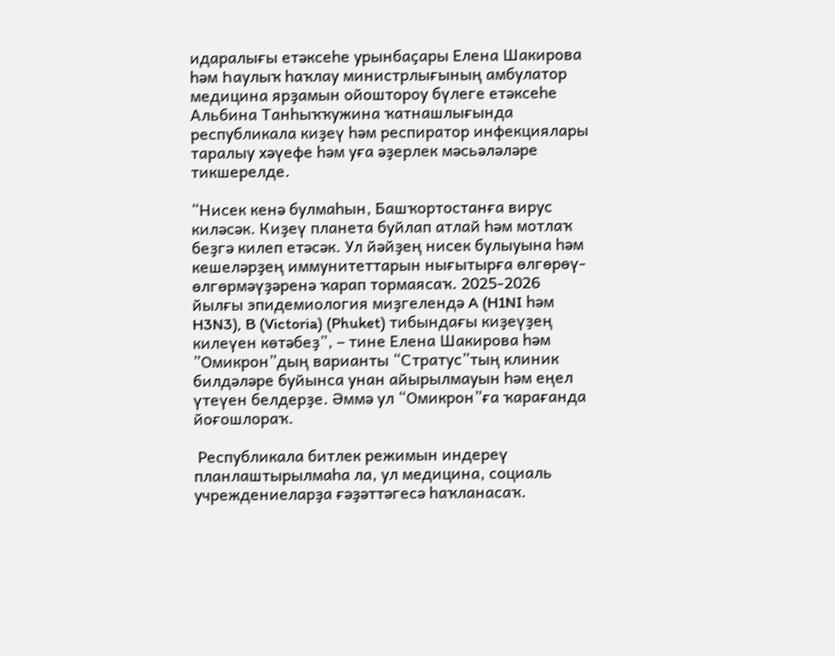идаралығы етәксеһе урынбаҫары Елена Шакирова һәм Һаулыҡ һаҡлау министрлығының амбулатор медицина ярҙамын ойоштороу бүлеге етәксеһе Альбина Танһыҡҡужина ҡатнашлығында республикала киҙеү һәм респиратор инфекциялары таралыу хәүефе һәм уға әҙерлек мәсьәләләре тикшерелде.

“Нисек кенә булмаһын, Башҡортостанға вирус киләсәк. Киҙеү планета буйлап атлай һәм мотлаҡ беҙгә килеп етәсәк. Ул йәйҙең нисек булыуына һәм кешеләрҙең иммунитеттарын нығытырға өлгөрөү-өлгөрмәүҙәренә ҡарап тормаясаҡ. 2025-2026 йылғы эпидемиология миҙгелендә A (H1NI һәм H3N3), B (Victoria) (Phuket) тибындағы киҙеүҙең килеүен көтәбеҙ”, – тине Елена Шакирова һәм ”Омикрон”дың варианты “Стратус”тың клиник билдәләре буйынса унан айырылмауын һәм еңел үтеүен белдерҙе. Әммә ул “Омикрон”ға ҡарағанда йоғошлораҡ.

 Республикала битлек режимын индереү планлаштырылмаһа ла, ул медицина, социаль учреждениеларҙа ғәҙәттәгесә һаҡланасаҡ.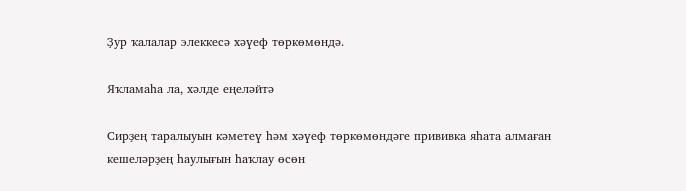Ҙур ҡалалар элеккесә хәүеф төркөмөндә.

Яҡламаһа ла, хәлде еңеләйтә

Сирҙең таралыуын кәметеү һәм хәүеф төркөмөндәге прививка яһата алмаған кешеләрҙең һаулығын һаҡлау өсөн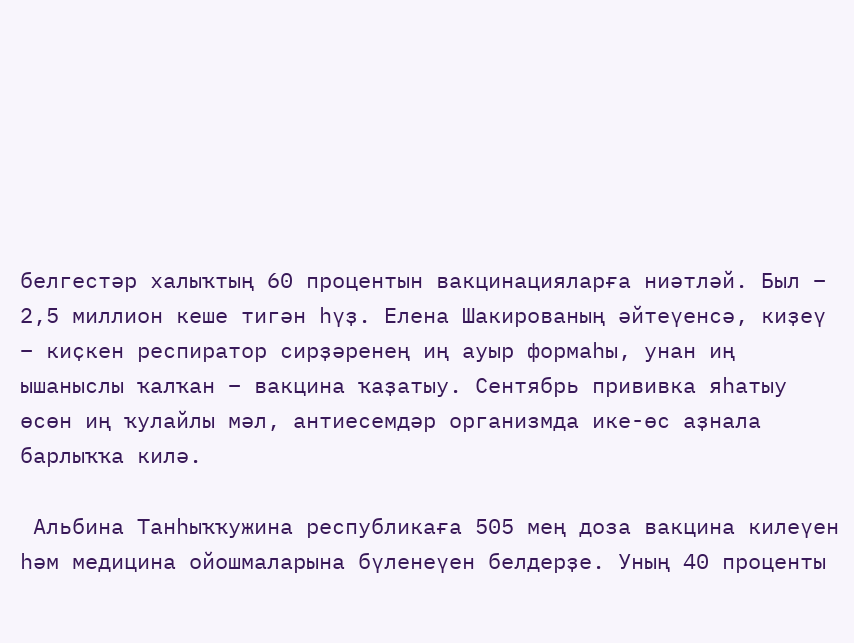белгестәр халыҡтың 60 процентын вакцинацияларға ниәтләй. Был – 2,5 миллион кеше тигән һүҙ. Елена Шакированың әйтеүенсә, киҙеү – киҫкен респиратор сирҙәренең иң ауыр формаһы, унан иң ышаныслы ҡалҡан – вакцина ҡаҙатыу. Сентябрь прививка яһатыу өсөн иң ҡулайлы мәл, антиесемдәр организмда ике-өс аҙнала барлыҡҡа килә.

 Альбина Танһыҡҡужина республикаға 505 мең доза вакцина килеүен һәм медицина ойошмаларына бүленеүен белдерҙе. Уның 40 проценты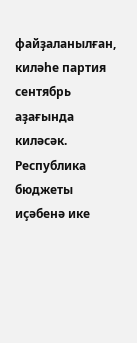файҙаланылған, киләһе партия сентябрь аҙағында киләсәк. Республика бюджеты иҫәбенә ике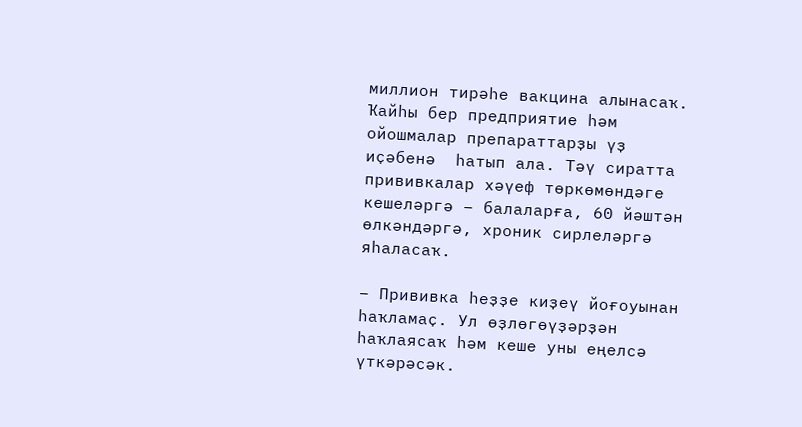миллион тирәһе вакцина алынасаҡ. Ҡайһы бер предприятие һәм ойошмалар препараттарҙы үҙ иҫәбенә  һатып ала. Тәү сиратта прививкалар хәүеф төркөмөндәге кешеләргә – балаларға, 60 йәштән өлкәндәргә, хроник сирлеләргә яһаласаҡ.

– Прививка һеҙҙе киҙеү йоғоуынан һаҡламаҫ. Ул өҙлөгөүҙәрҙән һаҡлаясаҡ һәм кеше уны еңелсә үткәрәсәк.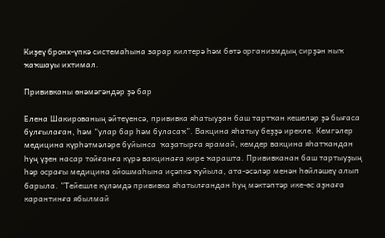Киҙеү бронх-үпкә системаһына зарар килтерә һәм бөтә организмдың сирҙән ныҡ ҡаҡшауы ихтимал.

Прививканы өнәмәгәндәр ҙә бар

Елена Шакированың әйтеүенсә, прививка яһатыуҙан баш тартҡан кешеләр ҙә бығаса булғылаған, һәм “улар бар һәм буласаҡ”. Вакцина яһатыу беҙҙә ирекле. Кемгәлер медицина күрһәтмәләре буйынса  ҡаҙатырға ярамай, кемдер вакцина яһатҡандан һуң үҙен насар тойғанға күрә вакцинаға кире ҡарашта. Прививканан баш тартыуҙың һәр осрағы медицина ойошмаһына иҫәпкә ҡуйыла, ата-әсәләр менән һөйләшеү алып барыла. ”Тейешле күләмдә прививка яһатылғандан һуң мәктәптәр ике-өс аҙнаға карантинға ябылмай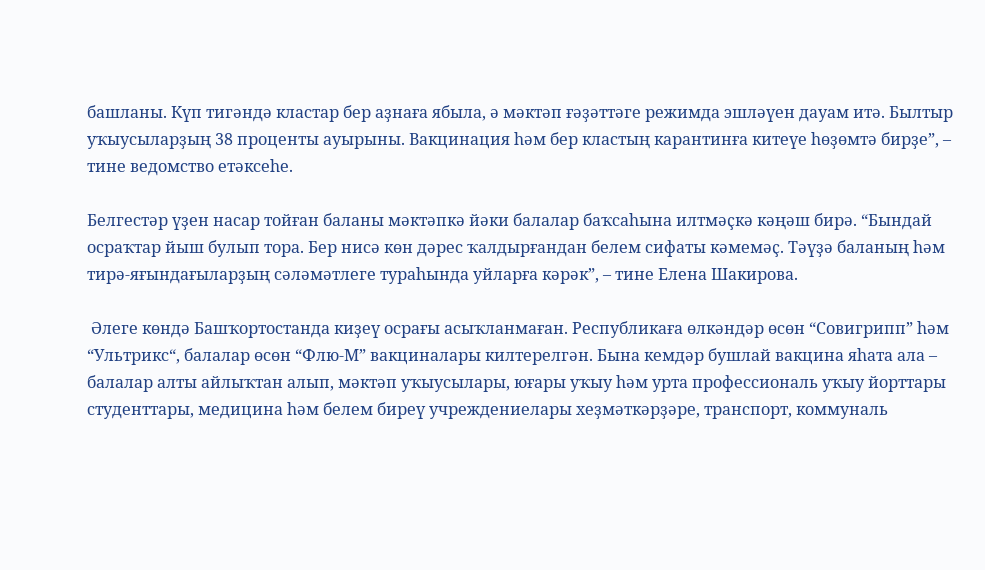башланы. Күп тигәндә кластар бер аҙнаға ябыла, ә мәктәп ғәҙәттәге режимда эшләүен дауам итә. Былтыр уҡыусыларҙың 38 проценты ауырыны. Вакцинация һәм бер кластың карантинға китеүе һөҙөмтә бирҙе”, – тине ведомство етәксеһе.

Белгестәр үҙен насар тойған баланы мәктәпкә йәки балалар баҡсаһына илтмәҫкә кәңәш бирә. “Бындай осраҡтар йыш булып тора. Бер нисә көн дәрес ҡалдырғандан белем сифаты кәмемәҫ. Тәүҙә баланың һәм тирә-яғындағыларҙың сәләмәтлеге тураһында уйларға кәрәк”, – тине Елена Шакирова.

 Әлеге көндә Башҡортостанда киҙеү осрағы асыҡланмаған. Республикаға өлкәндәр өсөн “Совигрипп” һәм “Ультрикс“, балалар өсөн “Флю-М” вакциналары килтерелгән. Бына кемдәр бушлай вакцина яһата ала – балалар алты айлыҡтан алып, мәктәп уҡыусылары, юғары уҡыу һәм урта профессиональ уҡыу йорттары студенттары, медицина һәм белем биреү учреждениелары хеҙмәткәрҙәре, транспорт, коммуналь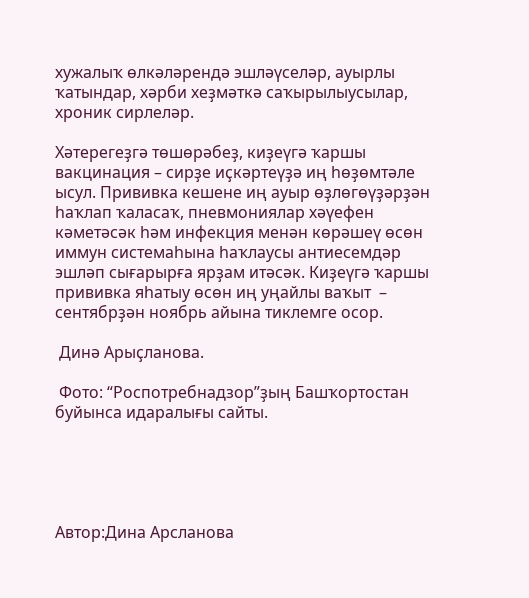хужалыҡ өлкәләрендә эшләүселәр, ауырлы ҡатындар, хәрби хеҙмәткә саҡырылыусылар, хроник сирлеләр.

Хәтерегеҙгә төшөрәбеҙ, киҙеүгә ҡаршы вакцинация – сирҙе иҫкәртеүҙә иң һөҙөмтәле ысул. Прививка кешене иң ауыр өҙлөгөүҙәрҙән һаҡлап ҡаласаҡ, пневмониялар хәүефен кәметәсәк һәм инфекция менән көрәшеү өсөн иммун системаһына һаҡлаусы антиесемдәр эшләп сығарырға ярҙам итәсәк. Киҙеүгә ҡаршы прививка яһатыу өсөн иң уңайлы ваҡыт  – сентябрҙән ноябрь айына тиклемге осор.

 Динә Арыҫланова.

 Фото: “Роспотребнадзор”ҙың Башҡортостан буйынса идаралығы сайты.





Автор:Дина Арсланова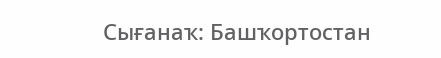Сығанаҡ: Башҡортостан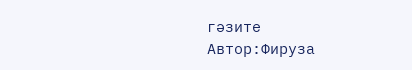гәзите
Автор:Фируза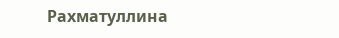Рахматуллина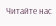Читайте нас